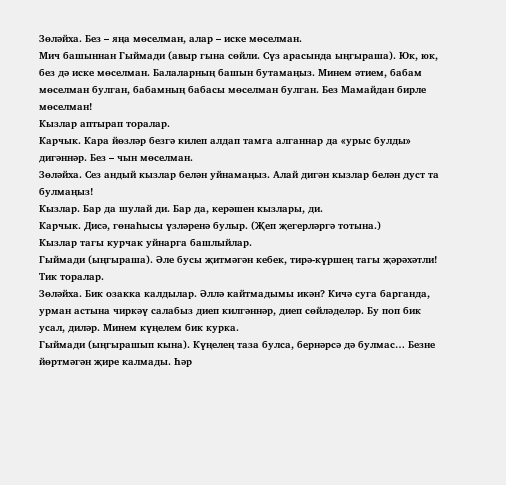Зөләйха. Без – яңа мөселман, алар – иске мөселман.
Мич башыннан Гыймади (авыр гына сөйли. Сүз арасында ыңгыраша). Юк, юк, без дә иске мөселман. Балаларның башын бутамаңыз. Минем әтием, бабам мөселман булган, бабамның бабасы мөселман булган. Без Мамайдан бирле мөселман!
Кызлар аптырап торалар.
Карчык. Кара йөзләр безгә килеп алдап тамга алганнар да «урыс булды» дигәннәр. Без – чын мөселман.
Зөләйха. Сез андый кызлар белән уйнамаңыз. Алай дигән кызлар белән дуст та булмаңыз!
Кызлар. Бар да шулай ди. Бар да, керәшен кызлары, ди.
Карчык. Дисә, гөнаһысы үзләренә булыр. (Җеп җегерләргә тотына.)
Кызлар тагы курчак уйнарга башлыйлар.
Гыймади (ыңгыраша). Әле бусы җитмәгән кебек, тирә-күршең тагы җәрәхәтли!
Тик торалар.
Зөләйха. Бик озакка калдылар. Әллә кайтмадымы икән? Кичә суга барганда, урман астына чиркәү салабыз диеп килгәннәр, диеп сөйләделәр. Бу поп бик усал, диләр. Минем күңелем бик курка.
Гыймади (ыңгырашып кына). Күңелең таза булса, бернәрсә дә булмас… Безне йөртмәгән җире калмады. Һәр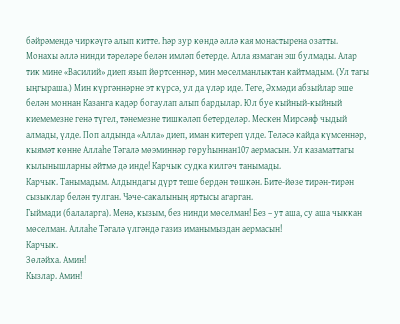бәйрәмендә чиркәүгә алып китте. Һәр зур көндә әллә кая монастырена озатты. Монахы әллә нинди тәреләре белән имләп бетерде. Алла язмаган эш булмады. Алар тик мине «Василий» диеп язып йөртсеннәр, мин мөселманлыктан кайтмадым. (Ул тагы ыңгыраша.) Мин күргәннәрне эт күрсә, ул да үләр иде. Теге, Әхмәди абзыйлар эше белән моннан Казанга кадәр богаулап алып бардылар. Юл буе кыйный-кыйный киемемезне генә түгел, тәнемезне тишкәләп бетерделәр. Мескен Мирсәяф чыдый алмады, үлде. Поп алдында «Алла» диеп, иман китереп үлде. Теләсә кайда күмсеннәр, кыямәт көнне Аллаһе Тәгалә мөэминнәр гөруһыннан107 аермасын. Ул казаматтагы кылынышларны әйтмә дә инде! Карчык судка килгәч танымады.
Карчык. Танымадым. Алдындагы дүрт теше бердән төшкән. Бите-йөзе тирән-тирән сызыклар белән тулган. Чәче-сакалының яртысы агарган.
Гыймади (балаларга). Менә, кызым, без нинди мөселман! Без – ут аша, су аша чыккан мөселман. Аллаһе Тәгалә үлгәндә газиз иманымыздан аермасын!
Карчык.
Зөләйха. Амин!
Кызлар. Амин!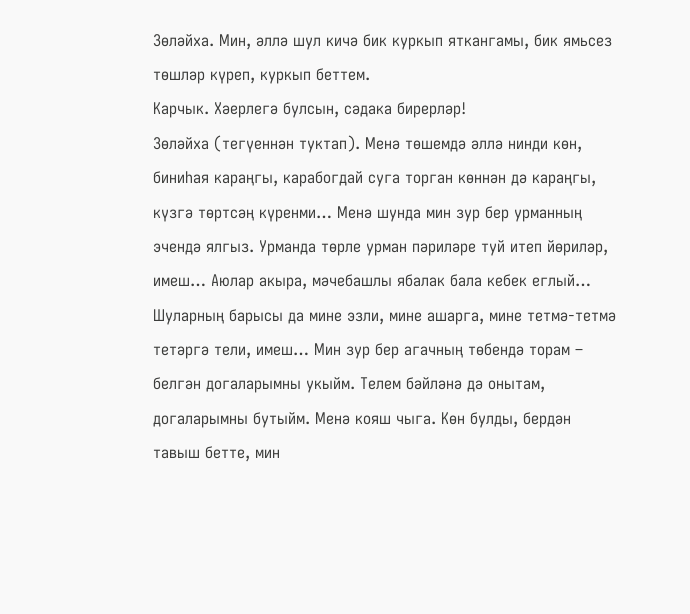Зөләйха. Мин, әллә шул кичә бик куркып яткангамы, бик ямьсез төшләр күреп, куркып беттем.
Карчык. Хәерлегә булсын, сәдака бирерләр!
Зөләйха (тегүеннән туктап). Менә төшемдә әллә нинди көн, биниһая караңгы, карабогдай суга торган көннән дә караңгы, күзгә төртсәң күренми… Менә шунда мин зур бер урманның эчендә ялгыз. Урманда төрле урман пәриләре туй итеп йөриләр, имеш… Аюлар акыра, мәчебашлы ябалак бала кебек еглый… Шуларның барысы да мине эзли, мине ашарга, мине тетмә-тетмә тетәргә тели, имеш… Мин зур бер агачның төбендә торам – белгән догаларымны укыйм. Телем бәйләнә дә онытам, догаларымны бутыйм. Менә кояш чыга. Көн булды, бердән тавыш бетте, мин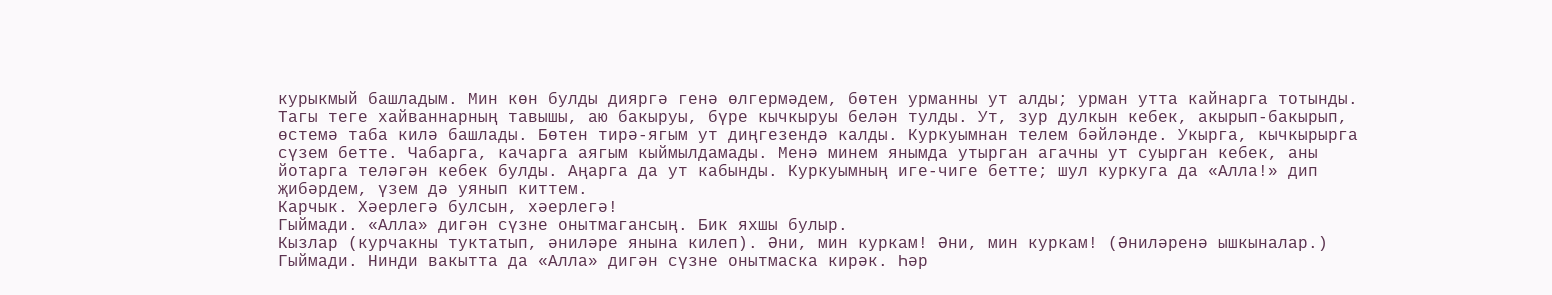курыкмый башладым. Мин көн булды дияргә генә өлгермәдем, бөтен урманны ут алды; урман утта кайнарга тотынды. Тагы теге хайваннарның тавышы, аю бакыруы, бүре кычкыруы белән тулды. Ут, зур дулкын кебек, акырып-бакырып, өстемә таба килә башлады. Бөтен тирә-ягым ут диңгезендә калды. Куркуымнан телем бәйләнде. Укырга, кычкырырга сүзем бетте. Чабарга, качарга аягым кыймылдамады. Менә минем янымда утырган агачны ут суырган кебек, аны йотарга теләгән кебек булды. Аңарга да ут кабынды. Куркуымның иге-чиге бетте; шул куркуга да «Алла!» дип җибәрдем, үзем дә уянып киттем.
Карчык. Хәерлегә булсын, хәерлегә!
Гыймади. «Алла» дигән сүзне онытмагансың. Бик яхшы булыр.
Кызлар (курчакны туктатып, әниләре янына килеп). Әни, мин куркам! Әни, мин куркам! (Әниләренә ышкыналар.)
Гыймади. Нинди вакытта да «Алла» дигән сүзне онытмаска кирәк. Һәр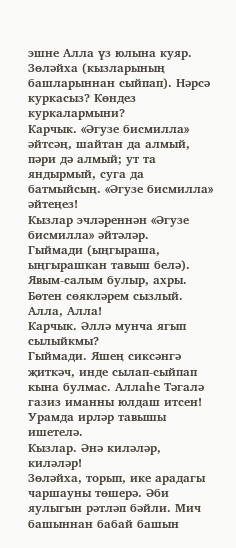эшне Алла үз юлына куяр.
Зөләйха (кызларының башларыннан сыйпап). Нәрсә куркасыз? Көндез куркалармыни?
Карчык. «Әгузе бисмилла» әйтсәң, шайтан да алмый, пәри дә алмый; ут та яндырмый, суга да батмыйсың. «Әгузе бисмилла» әйтеңез!
Кызлар эчләреннән «Әгузе бисмилла» әйтәләр.
Гыймади (ыңгыраша, ыңгырашкан тавыш белә). Явым-салым булыр, ахры. Бөтен сөякләрем сызлый. Алла, Алла!
Карчык. Әллә мунча ягып сылыйкмы?
Гыймади. Яшең сиксәнгә җиткәч, инде сылап-сыйпап кына булмас. Аллаһе Тәгалә газиз иманны юлдаш итсен!
Урамда ирләр тавышы ишетелә.
Кызлар. Әнә киләләр, киләләр!
Зөләйха, торып, ике арадагы чаршауны төшерә. Әби яулыгын рәтләп бәйли. Мич башыннан бабай башын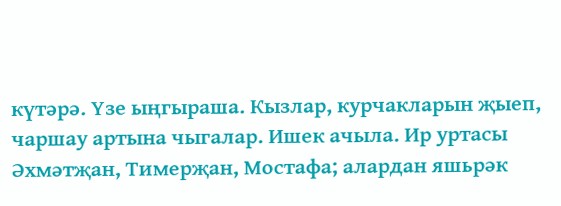күтәрә. Үзе ыңгыраша. Кызлар, курчакларын җыеп, чаршау артына чыгалар. Ишек ачыла. Ир уртасы Әхмәтҗан, Тимерҗан, Мостафа; алардан яшьрәк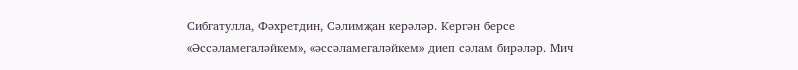Сибгатулла, Фәхретдин, Сәлимҗан керәләр. Кергән берсе «Әссәламегаләйкем», «әссәламегаләйкем» диеп сәлам бирәләр. Мич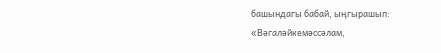башындагы бабай, ыңгырашып: «Вәгаләйкемәссәлам,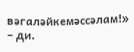вәгаләйкемәссәлам!» – ди.